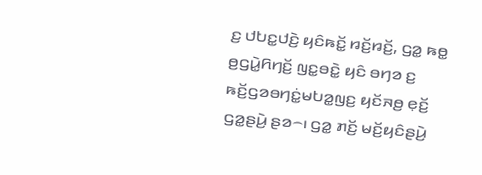ꤢ꤬ ꤓꤝꤢ꤭ꤓꤢꤧ꤬ ꤟꤢꤨꤒꤢꤩ꤭ ꤙꤢꤩ꤬ꤙꤢꤩ꤬, ꤞꤤ꤭ ꤒꤥ꤭ ꤥ꤬ꤞꤣꤧ꤭ꤖꤚꤢꤩ꤬ ꤜꤢ꤭ꤋꤢꤧ꤭ ꤟꤢꤨ ꤋꤚꤤ ꤢ꤬ ꤒꤢꤩ꤬ꤞꤤꤋꤚꤢꤦ꤭ꤗꤝꤤ꤭ꤜꤢ꤬ ꤟꤢꤩꤏꤥ꤬ ꤕ꤫ꤢꤩ꤬ ꤞꤤ꤭ꤔꤣꤧ꤬ ꤔꤤ꤮꤯ ꤞꤤ꤭ ꤊꤢꤩ꤬ ꤗꤢꤩ꤬ꤟꤢꤨꤔꤣꤧ꤬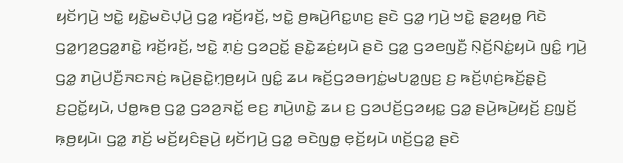ꤟꤢꤩꤚꤣꤧ꤬ ꤠꤢꤧ꤭ ꤟꤢꤧ꤭ꤗꤢꤧꤓ꤫ꤣꤧ꤬ ꤞꤤ꤭ ꤙꤢꤩ꤬ꤙꤢꤩ꤬, ꤠꤢꤧ꤭ ꤥ꤬ꤒꤣꤧ꤬ꤖꤢ꤭ꤛꤢ꤬ ꤔꤢꤧ ꤞꤤ꤭ ꤚꤣꤧ꤬ ꤠꤢꤧ꤭ ꤔ꤫ꤤ꤬ꤟꤥ꤭ ꤖꤢꤧ ꤞꤤ꤭ꤚꤤ꤬ꤞꤤ꤭ꤊꤢꤧ꤭ ꤙꤢꤩ꤬ꤙꤢꤩ꤬, ꤠꤢꤧ꤭ ꤊ꤫ꤢꤦ꤬ ꤞꤤꤑꤢꤩ꤭ ꤔꤢꤧ꤭ꤘꤢꤦ꤬ꤟꤣꤧ ꤔꤢꤧ ꤞꤤ꤭ ꤞꤤꤕꤜꤢꤪ꤬ ꤡ꤫ꤢꤩ꤬ꤡꤢꤦ꤭ꤟꤣꤧ ꤜꤢꤨ꤭ ꤚꤣꤧ꤬ ꤞꤤ꤭ ꤊꤣꤧ꤬ꤓꤢꤪ꤬ꤏꤢꤏꤢꤦ꤬ ꤒꤣꤧ꤬ꤔꤢꤧ꤭ꤚ꤫ꤥ꤬ꤟꤣꤧ ꤜꤢꤨ꤭ ꤘꤣ ꤒꤢꤩ꤬ꤞꤤꤋꤚꤢꤦ꤭ꤗꤝꤤ꤭ꤜꤢ꤬ ꤢ꤬ ꤒꤢꤩ꤬ꤛ꤫ꤢꤦ꤬ꤒꤢꤩ꤬ꤔ꤫ꤢꤧ꤬ ꤢ꤬ꤑꤢꤩ꤭ꤟꤣꤧ, ꤓꤥ꤭ꤒꤥ꤬ ꤞꤤ꤭ ꤞꤤꤤ꤬ꤏꤢꤩ꤭ ꤕꤢ꤬ ꤊꤣꤧ꤬ꤛꤢꤧ꤭ ꤘꤣ ꤢ꤬ ꤞꤤꤓꤢꤩ꤬ꤞꤤꤟꤢ꤭ ꤞꤤ꤭ ꤔꤣꤧ꤬ꤒꤣꤧ꤬ꤟꤢꤩ꤬ ꤢ꤬ꤜ꤫ꤢꤩ꤬ ꤒ꤫ꤥ꤬ꤟꤣꤧ꤯ ꤞꤤ꤭ ꤊꤢꤩ꤬ ꤗꤢꤩ꤬ꤟꤢꤨꤔꤣꤧ꤬ ꤟꤢꤩꤚꤣꤧ꤬ ꤞꤤ꤭ ꤋꤢꤧꤜꤥ꤭ ꤕ꤫ꤢꤩ꤬ꤟꤣꤧ ꤛꤢꤩ꤬ꤞꤤ꤭ ꤔꤢꤧ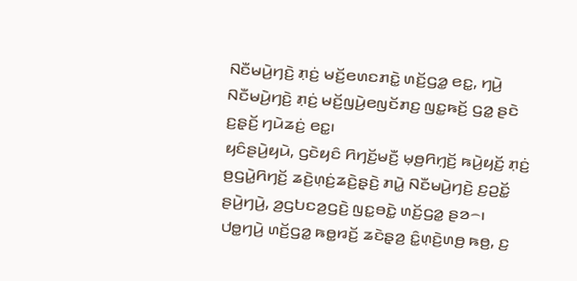ꤡꤢꤪꤗꤣꤧ꤬ꤚꤢꤧ꤬ ꤊ꤫ꤢꤦ꤬ ꤗꤢꤩ꤬ꤕꤛꤢꤊꤢꤧ꤭ ꤛꤢꤩ꤬ꤞꤤ꤭ ꤕꤢ꤭, ꤚꤣꤧ꤬ ꤡꤢꤪꤗꤣꤧ꤬ꤚꤢꤧ꤬ ꤊ꤫ꤢꤦ꤬ ꤗꤢꤩ꤬ꤜꤣꤧ꤬ꤕꤜꤢꤩꤊꤢ꤬ ꤜꤢ꤭ꤒꤢꤩ꤬ ꤞꤤ꤭ ꤔꤢꤧ ꤢ꤬ꤔ꤫ꤢꤩ꤬ ꤚꤣꤧꤘꤢꤦ꤬ ꤕꤢ꤭꤯
ꤟꤢꤨꤔꤣꤧ꤬ꤟꤣꤧ, ꤞꤢꤧꤟꤢꤨ ꤖꤚꤢꤩ꤬ꤗꤢꤪ꤬ ꤗ꤫ꤥ꤬ꤖꤚ꤫ꤢꤩ꤬ ꤒꤣꤧ꤬ꤟꤢꤩ꤬ ꤊ꤫ꤢꤦ꤬ ꤥ꤬ꤞꤣꤧ꤭ꤖꤚꤢꤩ꤬ ꤘꤢꤧ꤬ꤛ꤫ꤢꤦ꤬ꤘꤢꤧ꤬ꤔ꤫ꤢꤧ꤬ ꤊꤣꤧ꤭ ꤡꤢꤪꤗꤣꤧ꤬ꤚꤢꤧ꤬ ꤢ꤬ꤑꤢꤩ꤭ ꤔꤣꤧ꤬ꤚꤣꤧ꤬, ꤤ꤬ꤞꤝꤢꤤ꤬ꤞꤢꤧ꤬ ꤜꤢ꤭ꤋꤢꤧ꤭ ꤛꤢꤩ꤬ꤞꤤ꤭ ꤔꤤ꤮꤯ ꤓꤥ꤭ꤚꤣꤧ꤬ ꤛꤢꤩ꤬ꤞꤤ꤭ ꤒꤥ꤭ꤙꤢꤩ꤬ ꤘꤢꤧꤔ꤫ꤤ꤬ ꤢꤨ꤭ꤛ꤫ꤢꤧ꤬ꤛꤥ꤬ ꤒꤥ꤬, ꤢ꤬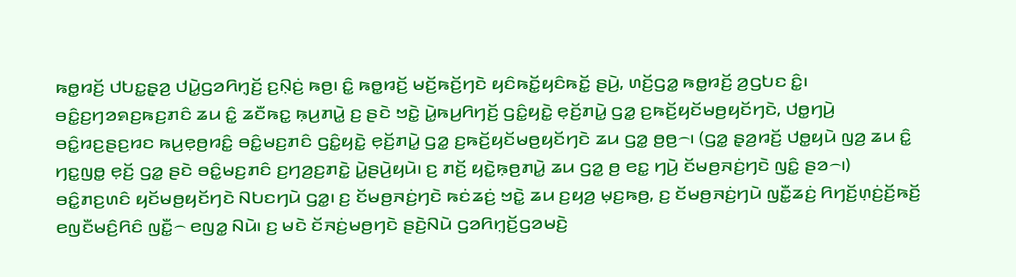ꤒꤥ꤭ꤙꤢꤩ꤬ ꤓꤝꤢ꤭ꤔ꤫ꤤ꤬ ꤓꤣꤧ꤭ꤞꤤꤖꤚ꤫ꤢꤩ꤬ ꤢ꤬ꤡ꤫ꤢꤦ꤬ ꤒꤥ꤬꤯ ꤢꤨ꤭ ꤒꤥ꤭ꤙꤢꤩ꤬ ꤗꤢꤩ꤬ꤒꤢꤩ꤬ꤚꤢꤧ ꤟꤢꤨꤒꤢꤩ꤭ꤟꤢꤨꤒꤢꤩ꤭ ꤔꤣꤧ꤬, ꤛꤢꤩ꤬ꤞꤤ꤭ ꤒꤥ꤭ꤙꤢꤩ꤬ ꤤ꤬ꤞꤝꤢ ꤢꤨ꤭꤯
ꤋꤢꤨ꤭ꤢ꤬ꤚꤤꤎꤢ꤬ꤒꤢ꤬ꤊꤢꤨ ꤘꤣ ꤢꤨ꤭ ꤘꤢꤪꤒꤢ꤭ ꤒ꤫ꤣ꤬ꤊꤣꤧ꤭ ꤢ꤬ ꤔꤢꤧ ꤠꤢꤧ꤭ ꤣꤧ꤭ꤒꤣ꤬ꤖꤚꤢꤩ꤬ ꤞꤢꤨ꤭ꤟꤢꤧ꤭ ꤕ꤫ꤢꤩ꤬ꤊꤣꤧ꤭ ꤞꤤ꤭ ꤢ꤬ꤒꤢꤩ꤬ꤟꤢꤩꤗꤥ꤬ꤟꤢꤩꤚꤢꤧ, ꤓꤥ꤭ꤚꤣꤧ꤬ ꤋꤢꤨ꤭ꤙꤢ꤬ꤔꤢ꤬ꤙꤢ ꤒꤣ꤬ꤕ꤫ꤥ꤬ꤙꤢꤨ꤭ ꤋꤢꤨ꤭ꤗꤢ꤬ꤊꤢꤨ ꤞꤢꤨ꤭ꤟꤢꤧ꤭ ꤕ꤫ꤢꤩ꤬ꤊꤣꤧ꤭ ꤞꤤ꤭ ꤢ꤬ꤒꤢꤩ꤬ꤟꤢꤩꤗꤥ꤬ꤟꤢꤩꤚꤢꤧ ꤘꤣ ꤞꤤ꤭ ꤥ꤬ꤥ꤬꤮꤯ (ꤞꤤ꤭ ꤔ꤫ꤤ꤬ꤙꤢꤩ꤬ ꤓꤥ꤭ꤟꤣꤧ ꤜꤤ꤬ ꤘꤣ ꤢꤨ꤭ ꤚꤢ꤭ꤜꤥ꤭ ꤕ꤫ꤢꤩ꤬ ꤞꤤ꤭ ꤔꤢꤧ ꤋꤢꤨ꤭ꤗꤢ꤬ꤊꤢꤨ ꤢ꤬ꤚꤤ꤬ꤢ꤬ꤊꤢꤧ꤭ ꤣꤧ꤭ꤔꤣꤧ꤬ꤟꤣꤧ꤯ ꤢ꤬ ꤊꤢꤩ꤬ ꤟꤢꤧ꤭ꤒ꤫ꤥ꤬ꤊꤣꤧ꤭ ꤘꤣ ꤞꤤ꤭ ꤥ꤬ ꤕꤢ꤭ ꤚꤣꤧ꤬ ꤢꤩꤗꤥ꤬ꤏꤢꤦ꤬ꤚꤢꤧ ꤜꤢꤨ꤭ ꤔꤤ꤮꤯)
ꤋꤢꤨ꤭ꤊꤢ꤬ꤛꤢꤨ ꤟꤢꤩꤗꤥ꤬ꤟꤢꤩꤚꤢꤧ ꤡꤝꤢꤚꤣꤧ ꤞꤤ꤭꤯ ꤢ꤬ ꤢꤩꤗꤥ꤬ꤏꤢꤦ꤬ꤚꤢꤧ ꤒꤢꤦꤘꤢꤦ꤬ ꤠꤢꤧ꤭ ꤘꤣ ꤢ꤬ꤟꤤ꤬ ꤗ꤫ꤢ꤬ꤒꤥ꤬, ꤢ꤬ ꤢꤩꤗꤥ꤬ꤏꤢꤦ꤬ꤚꤣꤧ ꤜꤢꤪ꤭ꤘꤢꤦ꤬ ꤖꤚꤢꤩ꤬ꤛ꤫ꤢꤦ꤬ꤢꤩ꤬ꤒꤢꤩ꤬ ꤕꤜꤢꤪꤗꤢꤨ꤬ꤖꤢꤨ ꤜꤢꤪ꤭꤮ ꤕꤜꤤ꤭ ꤡꤣꤧ꤯ ꤢ꤬ ꤗꤢꤧ ꤢꤩꤏꤢꤦ꤬ꤗꤥ꤬ꤚꤢꤧ ꤔꤢꤧ꤬ꤡꤣꤧ ꤞꤤꤖꤚ꤫ꤢꤩ꤬ꤞꤤꤗꤢꤧ꤬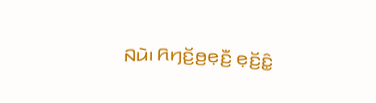ꤡꤣꤧ꤯ ꤖꤚꤢꤩ꤬ꤥ꤬ꤕ꤫ꤢꤪ꤬ ꤕ꤫ꤢꤩ꤬ꤢꤨ꤭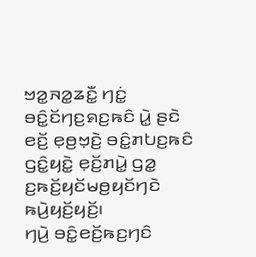ꤠꤤ꤭ꤏꤤ꤭ꤘꤢꤪ꤭ ꤚꤢꤦ꤭ ꤋꤢꤨ꤭ꤢꤩꤚꤢ꤬ꤎꤢ꤬ꤒꤢꤨ ꤣꤧ꤭ ꤔꤢꤧ ꤕꤢꤩ꤬ ꤕ꤫ꤥ꤬ꤠ꤫ꤢꤧ꤬ ꤋꤢꤨ꤭ꤊꤝꤢ꤬ꤒꤢꤨ ꤞꤢꤨ꤭ꤟꤢꤧ꤭ ꤕ꤫ꤢꤩ꤬ꤊꤣꤧ꤭ ꤞꤤ꤭ ꤢ꤬ꤒꤢꤩ꤬ꤟꤢꤩꤗꤥ꤬ꤟꤢꤩꤚꤢꤧ ꤒꤣꤧ꤬ꤟꤢꤩ꤬ꤟꤢꤩ꤬꤯
ꤚꤣꤧ꤬ ꤋꤢꤨ꤭ꤕꤢꤩ꤬ꤒꤢ꤬ꤚꤢꤨ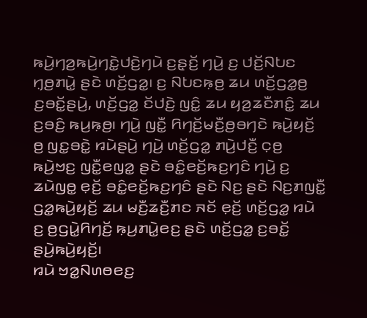ꤒꤣꤧ꤬ꤚꤤ꤬ꤒꤣꤧ꤬ꤚꤢꤧ꤭ꤓꤢꤧ꤬ꤚꤣꤧ ꤢ꤬ꤔ꤫ꤢꤩ꤬ ꤚꤣꤧ꤬ ꤢ꤬ ꤓꤢꤩ꤬ꤡꤝꤢ ꤚ꤫ꤥ꤬ꤊꤣꤧ꤭ ꤔꤢꤧ ꤛꤢꤩ꤬ꤞꤤ꤭꤯ ꤢ꤬ ꤡꤝꤢꤒ꤫ꤥ꤬ ꤘꤣ ꤛꤢꤩ꤬ꤞꤤ꤭ꤥ꤬ ꤢ꤬ꤋꤢꤩ꤭ꤔꤣꤧ꤬, ꤛꤢꤩ꤬ꤞꤤ꤭ ꤢꤩꤓꤢꤧ꤬ ꤜꤢꤨ꤭ ꤘꤣ ꤟꤤ꤬ꤘꤢꤪꤊꤢꤨ꤭ ꤘꤣ ꤢ꤬ꤋꤢꤨ꤬ ꤒꤣ꤬ꤒ꤫ꤥ꤬꤯ ꤚꤣꤧ꤬ ꤜꤢꤪ꤭ ꤖꤚꤢꤩ꤬ꤗꤢꤪ꤬ꤥ꤬ꤋꤚꤢꤧ ꤒꤣꤧ꤬ꤟꤢꤩ꤬ ꤥ꤬ ꤜꤢ꤭ꤋꤢꤧ꤭ ꤙꤣꤧꤔꤣꤧ꤬ ꤚꤣꤧ꤬ ꤛꤢꤩ꤬ꤞꤤ꤭ ꤊꤣꤧ꤬ꤓꤢꤪ꤬ ꤍ꤫ꤥ꤬ ꤒꤣꤧ꤬ꤠꤢ꤬ ꤜꤢꤪ꤭ꤕꤜꤤ꤭ ꤔꤢꤧ ꤋꤢꤨ꤭ꤕꤢꤩ꤬ꤒꤢ꤬ꤚꤢꤨ ꤚꤣꤧ꤬ ꤢ꤬ ꤘꤣꤧꤜꤥ꤭ ꤕ꤫ꤢꤩ꤬ ꤋꤢꤨ꤭ꤕꤢꤩ꤬ꤒꤢ꤬ꤚꤢꤨ ꤔꤢꤧ ꤡꤢ꤬ ꤔꤢꤧ ꤡꤢ꤬ꤊꤜꤢꤪ꤭ ꤞꤤ꤭ꤒꤣꤧ꤬ꤟꤢꤩ꤬ ꤘꤣ ꤗꤢꤪ꤬ꤘꤢꤪ꤬ꤊꤢ ꤏꤢꤩ ꤕ꤫ꤢꤩ꤬ ꤛꤢꤩ꤬ꤞꤤ꤭ ꤙꤣꤧ ꤢ꤬ ꤥ꤬ꤞꤣꤧ꤭ꤖꤚꤢꤩ꤬ ꤒ꤫ꤣ꤬ꤊꤣꤧ꤭ꤕꤢ꤬ ꤔꤢꤧ ꤛꤢꤩ꤬ꤞꤤ꤭ ꤢ꤬ꤋꤢꤩ꤭ ꤔꤣꤧ꤬ꤒꤣꤧ꤬ꤟꤢꤩ꤬꤯
ꤙꤣꤧ ꤠꤤ꤭ꤡꤛꤥꤕꤢ꤬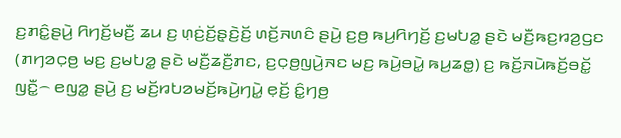ꤢ꤬ꤊꤢꤨ꤭ꤔꤣꤧ꤬ ꤖꤚꤢꤩ꤬ꤗꤢꤪ꤬ ꤘꤣ ꤢ꤬ ꤛ꤫ꤢꤦ꤬ꤢꤩ꤬ꤔ꤫ꤢꤧ꤬ꤢꤩ꤬ ꤛꤢꤩ꤬ꤏꤛꤢꤨ ꤔꤣꤧ꤬ ꤢ꤬ꤥ꤬ ꤒꤣ꤬ꤖꤚꤢꤩ꤬ ꤢ꤬ꤗꤝꤤ꤭ ꤔꤢꤧ ꤗꤢꤪ꤬ꤒꤢ꤬ꤙꤤ꤬ꤞꤢ (ꤊꤚꤤꤍ꤫ꤥ꤬ ꤗꤢ꤬ ꤢ꤬ꤗꤝꤤ꤭ ꤔꤢꤧ ꤗꤢꤪ꤬ꤘꤢꤪ꤬ꤊꤢ, ꤢ꤬ꤍ꤫ꤥ꤬ꤜꤣꤧ꤬ꤏꤢ ꤗꤢ꤬ ꤒꤣꤧ꤬ꤋꤣꤧ꤭ ꤒꤣ꤬ꤘꤥ꤭) ꤢ꤬ ꤒꤢꤩ꤬ꤏꤣꤧꤒꤢꤩ꤬ꤋꤢꤩ꤭ ꤜꤢꤪ꤭꤮ ꤕꤜꤤ꤭ ꤔꤣꤧ꤬ ꤢ꤬ ꤗꤢꤩ꤬ꤙꤝꤤꤗꤢꤩ꤬ꤒꤣꤧ꤬ꤚꤣꤧ꤭ ꤕ꤫ꤢꤩ꤬ ꤢꤨ꤭ꤚꤥ꤬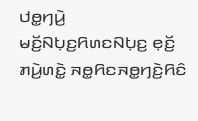ꤓꤥ꤭ꤚꤣꤧ꤬ ꤗꤢꤩ꤬ꤡꤝ꤫ꤢ꤬ꤖꤛꤢꤡꤝ꤫ꤢ꤬ ꤕ꤫ꤢꤩ꤬ ꤊꤣꤧ꤬ꤛꤢꤧ꤭ ꤏꤥ꤭ꤖꤢꤏꤥ꤭ꤚꤢꤧ꤬ꤖꤢꤨ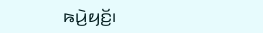ꤒꤣꤧ꤬ꤟꤢꤩ꤬꤯